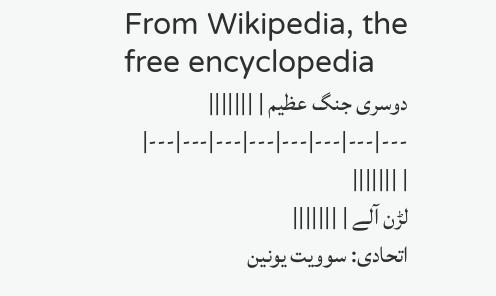From Wikipedia, the free encyclopedia
دوسری جنگ عظیم | |||||||
---|---|---|---|---|---|---|---|
| |||||||
لڑن آلے | |||||||
اتحادی: سوویت یونین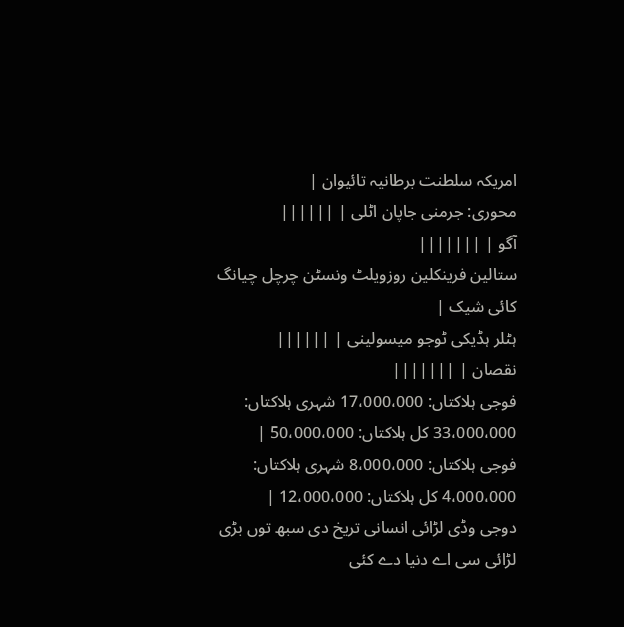امریکہ سلطنت برطانیہ تائیوان |
محوری: جرمنی جاپان اٹلی | ||||||
آگو | |||||||
ستالین فرینکلین روزویلٹ ونسٹن چرچل چیانگ کائی شیک |
ہٹلر ہڈیکی ٹوجو میسولینی | ||||||
نقصان | |||||||
فوجی ہلاکتاں: 17،000،000 شہری ہلاکتاں: 33،000،000 کل ہلاکتاں: 50،000،000 |
فوجی ہلاکتاں: 8،000،000 شہری ہلاکتاں: 4،000،000 کل ہلاکتاں: 12،000،000 |
دوجی وڈی لڑائی انسانی تریخ دی سبھ توں بڑی لڑائی سی اے دنیا دے کئی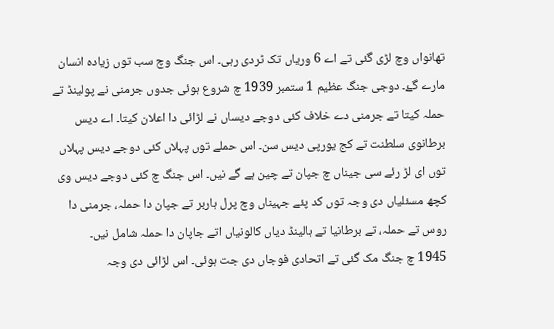تھانواں وچ لڑی گئی تے اے 6 وریاں تک ٹردی رہی۔ اس جنگ وچ سب توں زیادہ انسان مارے گۓ۔ دوجی جنگ عظیم 1 ستمبر 1939 چ شروع ہوئی جدوں جرمنی نے پولینڈ تے حملہ کیتا تے جرمنی دے خلاف کئی دوجے دیساں نے لڑائی دا اعلان کیتا۔ اے دیس برطانوی سلطنت تے کج یورپی دیس سن۔ اس حملے توں پہلاں کئی دوجے دیس پہلاں توں ای لڑ رئے سی جیناں چ جپان تے چین ہے گے نیں۔ اس جنگ چ کئی دوجے دیس وی کچھ مسئلیاں دی وجہ توں کد پئے جہیناں وچ پرل ہاربر تے جپان دا حملہ، جرمنی دا روس تے حملہ، تے برطانیا تے ہالینڈ دیاں کالونیاں اتے جاپان دا حملہ شامل نیں۔
1945 چ جنگ مک گئی تے اتحادی فوجاں دی جت ہوئی۔ اس لڑائی دی وجہ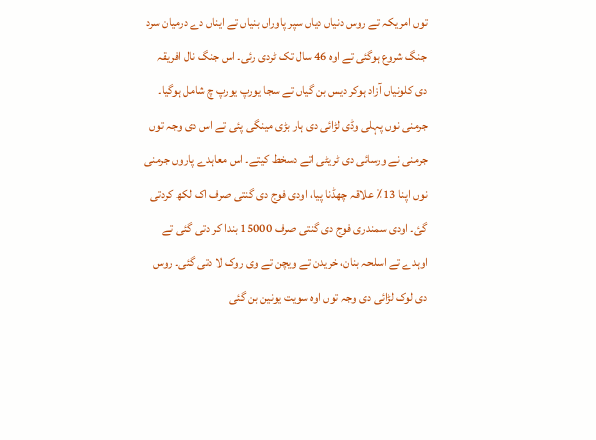توں امریکہ تے روس دنیاں دیاں سپر پاوراں بنیاں تے ایناں دے درمیان سرد جنگ شروع ہوگئی تے اوہ 46 سال تک ٹردی رئی۔ اس جنگ نال افریقہ دی کلونیاں آزاد ہوکر دیس بن گیاں تے سجا یورپ یورپ چ شامل ہوگیا۔
جرمنی نوں پہلی وڈی لڑائی دی ہار بڑی مینگی پئی تے اس دی وجہ توں جرمنی نے ورسائی دی ٹریٹی اتے دسخط کیتے۔ اس معاہدے پاروں جرمنی نوں اپنا 13٪ علاقہ چھڈنا پیا، اودی فوج دی گنتی صرف اک لکھ کردتی گئ۔ اودی سمندری فوج دی گنتی صرف 15000 بندا کر دتی گئی تے اوہدے تے اسلحہ بنان، خریدن تے ویچن تے وی روک لا دتی گئی۔ روس دی لوک لڑائی دی وجہ توں اوہ سویت یونین بن گئی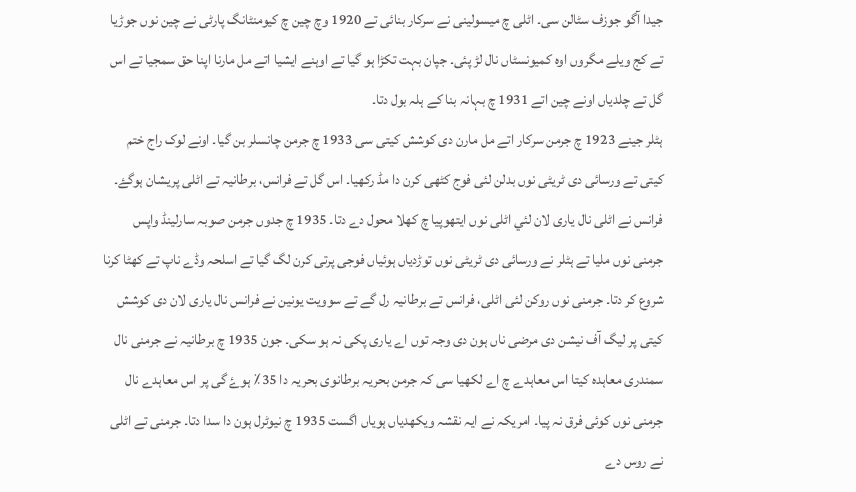جیدا آگو جوزف سٹالن سی۔ اٹلی چ میسولینی نے سرکار بنائی تے 1920 وچ چین چ کیومنٹانگ پارٹی نے چین نوں جوڑیا تے کج ویلے مگروں اوہ کمیونسٹاں نال لڑ پئی۔ جپان بہت تکڑا ہو گیا تے اوہنے ایشیا اتے مل مارنا اپنا حق سمجیا تے اس گل تے چلدیاں اونے چین اتے 1931 چ بہانہ بنا کے ہلہ بول دتا۔
ہٹلر جینے 1923 چ جرمن سرکار اتے مل مارن دی کوشش کیتی سی 1933 چ جرمن چانسلر بن گیا۔ اونے لوک راج ختم کیتی تے ورسائی دی ٹریٹی نوں بدلن لئی فوج کٹھی کرن دا مڈ رکھیا۔ اس گل تے فرانس، برطانیہ تے اٹلی پریشان ہوگۓ۔ فرانس نے اٹلی نال یاری لان لئي اٹلی نوں ایتھوپیا چ کھلا محول دے دتا۔ 1935 چ جدوں جرمن صوبہ سارلینڈ واپس جرمنی نوں ملیا تے ہٹلر نے ورسائی دی ٹریٹی نوں توڑدیاں ہوئیاں فوجی پرتی کرن لگ گیا تے اسلحہ وڈے ناپ تے کھٹا کرنا شروع کر دتا۔ جرمنی نوں روکن لئی اٹلی، فرانس تے برطانیہ رل گے تے سوویت یونین نے فرانس نال یاری لان دی کوشش کیتی پر لیگ آف نیشن دی مرضی ناں ہون دی وجہ توں اے یاری پکی نہ ہو سکی۔ جون 1935 چ برطانیہ نے جرمنی نال سمندری معاہدہ کیتا اس معاہدے چ اے لکھیا سی کہ جرمن بحریہ برطانوی بحریہ دا 35٪ ہوۓ گی پر اس معاہدے نال جرمنی نوں کوئی فرق نہ پیا۔ امریکہ نے ایہ نقشہ ویکھدیاں ہویاں اگست 1935 چ نیوٹرل ہون دا سدا دتا۔ جرمنی تے اٹلی نے روس دے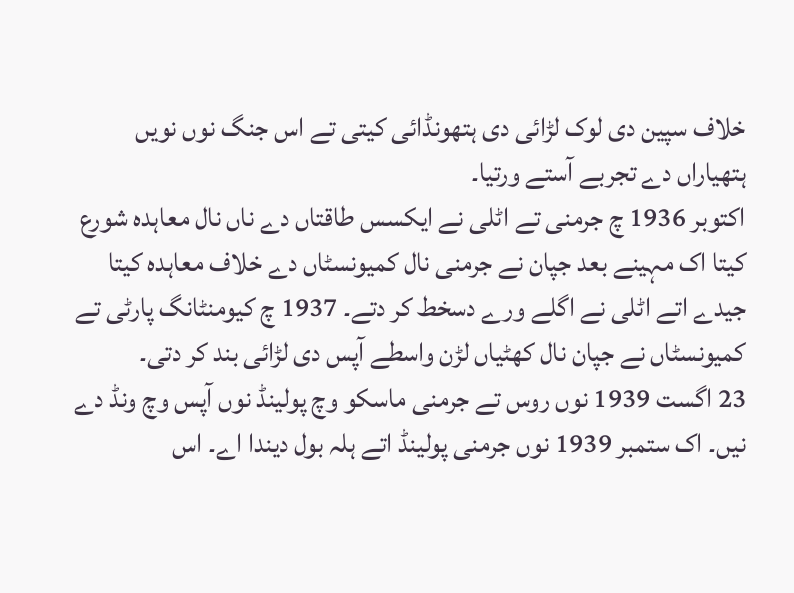خلاف سپین دی لوک لڑائی دی ہتھونڈائی کیتی تے اس جنگ نوں نویں ہتھیاراں دے تجربے آستے ورتیا۔
اکتوبر 1936 چ جرمنی تے اٹلی نے ایکسس طاقتاں دے ناں نال معاہدہ شورع کیتا اک مہینے بعد جپان نے جرمنی نال کمیونسٹاں دے خلاف معاہدہ کیتا جیدے اتے اٹلی نے اگلے ورے دسخط کر دتے۔ 1937 چ کیومنٹانگ پارٹی تے کمیونسٹاں نے جپان نال کھٹیاں لڑن واسطے آپس دی لڑائی بند کر دتی۔
23 اگست 1939 نوں روس تے جرمنی ماسکو وچ پولینڈ نوں آپس وچ ونڈ دے نیں۔ اک ستمبر 1939 نوں جرمنی پولینڈ اتے ہلہ بول دیندا اے۔ اس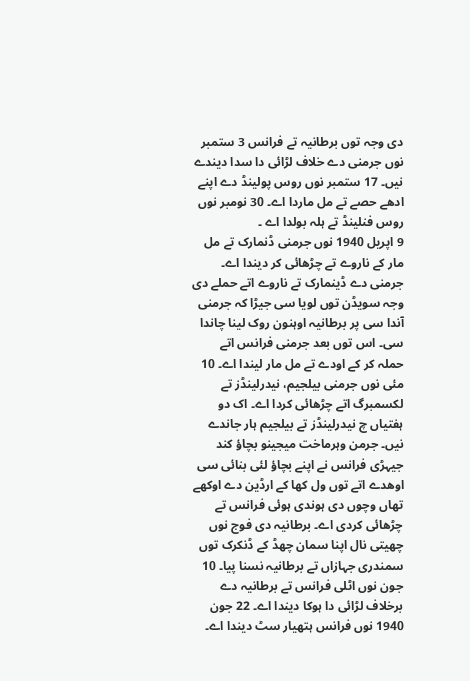دی وجہ توں برطانیہ تے فرانس 3 ستمبر نوں جرمنی دے خلاف لڑائی دا سدا دیندے نیں۔ 17 ستمبر نوں روس پولینڈ دے اپنے ادھے حصے تے مل ماردا اے۔ 30 نومبر نوں روس فنلینڈ تے ہلہ بولدا اے ۔
9 اپریل 1940 نوں جرمنی ڈنمارک تے مل مار کے ناروے تے چڑھائی کر دیندا اے۔ جرمنی دے ڈینمارک تے ناروے اتے حملے دی وجہ سویڈن توں لویا سی جیڑا کہ جرمنی آندا سی پر برطانیہ اوہنون روک لینا چاندا سی۔ اس توں بعد جرمنی فرانس اتے حملہ کر کے اودے تے مل مار لیندا اے۔ 10 مئی نوں جرمنی بیلجیم، نیدرلینڈز تے لکسمبرگ اتے چڑھائی کردا اے۔ اک دو ہفتیاں چ نیدرلینڈز تے بیلجیم ہار جاندے نیں۔ جرمن وہرماخت میجینو بچاؤ کند جیہڑی فرانس نے اپنے بچاؤ لئی بنائی سی اوھدے اتے توں ول کھا کے ارڈین دے اوکھے تھاں وچوں دی ہوندی ہوئی فرانس تے چڑھائی کردی اے۔ برطانیہ دی فوج نوں چھیتی نال اپنا سمان چھڈ کے ڈنکرک توں سمندری جہازاں تے برطانیہ نسنا پیا۔ 10 جون نوں اٹلی فرانس تے برطانیہ دے برخلاف لڑائی دا ہوکا دیندا اے۔ 22 جون 1940 نوں فرانس ہتھیار سٹ دیندا اے۔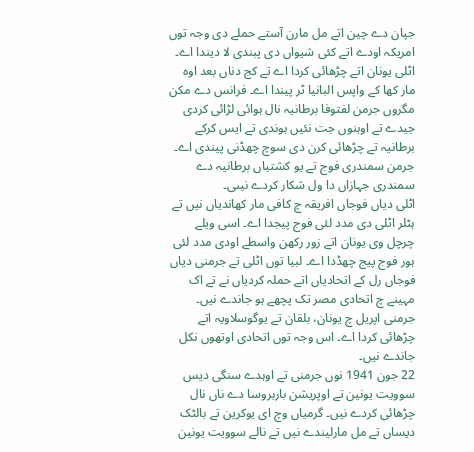جپان دے چین اتے مل مارن آستے حملے دی وجہ توں امریکہ اودے اتے کئی شیواں دی پبندی لا دیندا اے۔ اٹلی یونان اتے چڑھائی کردا اے تے کج دناں بعد اوہ مار کھا کے واپس البانیا ٹر پیندا اے۔ فرانس دے مکن مگروں جرمن لفتوفا برطانیہ نال ہوائی لڑائی کردی جیدے تے اوہنوں جت نئیں ہوندی تے ایس کرکے برطانیہ تے چڑھائی کرن دی سوچ چھڈنی پیندی اے۔ جرمن سمندری فوج تے یو کشتیاں برطانیہ دے سمندری جہازاں دا ول شکار کردے نیںی۔
اٹلی دیاں فوجاں افریقہ چ کافی مار کھاندیاں نیں تے ہٹلر اٹلی دی مدد لئی فوج پیجدا اے۔ اسی ویلے چرچل وی یونان اتے زور رکھن واسطے اودی مدد لئی ہور فوج پیج چھڈدا اے۔ لبیا توں اٹلی تے جرمنی دیاں فوجاں رل کے اتحادیاں اتے حملہ کردیاں نے تے اک مہینے چ اتحادی مصر تک پچھے ہو جاندے نیں۔ جرمنی اپریل چ یونان، بلقان تے یوگوسلاویہ اتے چڑھائی کردا اے۔ اس وجہ توں اتحادی اوتھوں نکل جاندے نیں۔
22 جون 1941 نوں جرمنی تے اوہدے سنگی دیس سوویت یونین تے اوپریشن باربروسا دے ناں نال چڑھائی کردے نیں۔ گرمیاں وچ ای یوکرین تے بالٹک دیساں تے مل مارلیندے نیں تے نالے سوویت یونین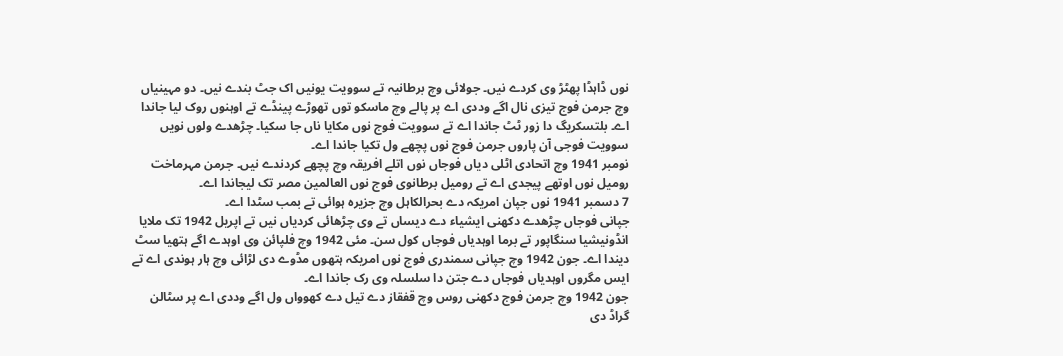نوں ڈاہڈا پھٹڑ وی کردے نیں۔ جولائی وچ برطانیہ تے سوویت یونیں اک جٹ بندے نیں۔ دو مہینیاں وچ جرمن فوج تیزی نال اگے وددی اے پر پالے وچ ماسکو توں تھوڑے پینڈے تے اوہنوں روک لیا جاندا اے۔ بلتسکریگ دا زور ٹٹ جاندا اے تے سوویت فوج نوں مکایا ناں جا سکیا۔ چڑھدے ولوں نویں سوویت فوجی آن پاروں جرمن فوج نوں پچھے ول تکیا جاندا اے۔
نومبر 1941 وچ اتحادی اٹلی دیاں فوجاں نوں اتلے افریقہ وچ پچھے کردندے نیں۔ جرمن مہرماخت رومیل نوں اوتھے پیجدی اے تے رومیل برطانوی فوج نوں العالمین مصر تک لیجاندا اے۔
7 دسمبر 1941 نوں جپان امریکہ دے بحرالکاہل وچ جزیرہ ہوائی تے بمب سٹدا اے۔
جپانی فوجاں چڑھدے دکھنی ایشیاء دے دیساں تے وی چڑھائی کردیاں نیں تے اپریل 1942 تک ملایا انڈونیشیا سنگاپور تے برما اوہدیاں فوجاں کول سن۔ مئی 1942 وچ فلپائن وی اوہدے اگے ہتھیا سٹ دیندا اے۔ جون 1942 وچ جپانی سمندری فوج نوں امریکہ ہتھوں مڈوے دی لڑائی وچ ہار ہوندی اے تے ایس مگروں اوہدیاں فوجاں دے جتن دا سلسلہ وی رک جاندا اے۔
جون 1942 وچ جرمن فوج دکھنی روس وچ قفقاز دے تیل دے کھوواں ول اگے وددی اے پر سٹالن گراڈ دی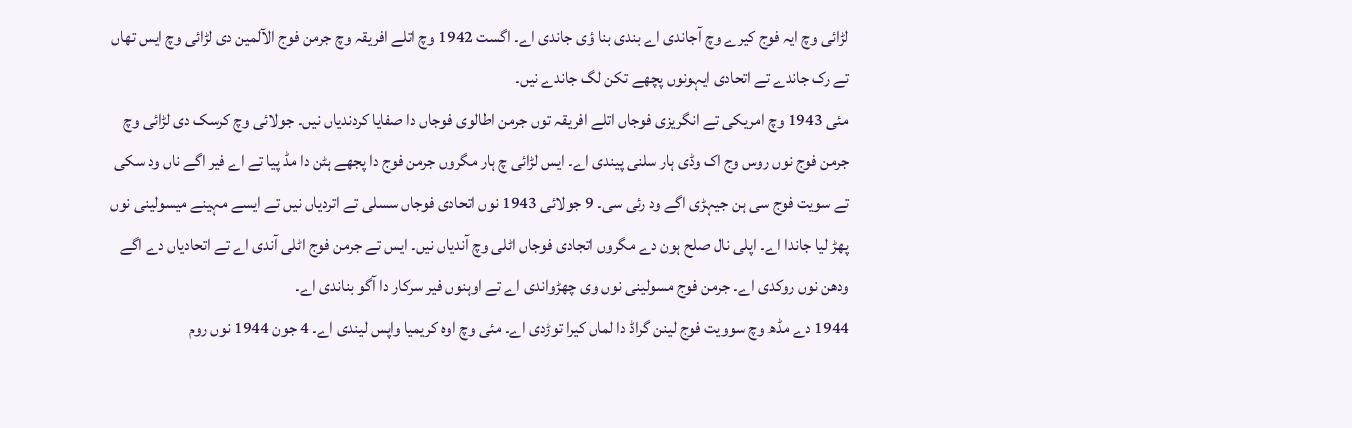لڑائی وچ ایہ فوج کیرے وچ آجاندی اے بندی بنا ؤی جاندی اے۔ اگست 1942 وچ اتلے افریقہ وچ جرمن فوج الآلمین دی لڑائی وچ ایس تھاں تے رک جاندے تے اتحادی ایہونوں پچھے تکن لگ جاندے نیں۔
مئی 1943 وچ امریکی تے انگریزی فوجاں اتلے افریقہ توں جرمن اطالوی فوجاں دا صفایا کردندیاں نیں۔ جولائی وچ کرسک دی لڑائی وچ جرمن فوج نوں روس وج اک وڈی ہار سلنی پیندی اے۔ ایس لڑائی چ ہار مگروں جرمن فوج دا پجھے ہٹن دا مڈ پیا تے اے فیر اگے ناں ود سکی تے سویت فوج سی ہن جیہڑی اگے ود رئی سی۔ 9 جولائی 1943 نوں اتحادی فوجاں سسلی تے اتردیاں نیں تے ایسے مہینے میسولینی نوں پھڑ لیا جاندا اے۔ اپلی نال صلح ہون دے مگروں اتجادی فوجاں اٹلی وچ آندیاں نیں۔ ایس تے جرمن فوج اٹلی آندی اے تے اتحادیاں دے اگے ودھن نوں روکدی اے۔ جرمن فوج مسولینی نوں وی چھڑواندی اے تے اوہنوں فیر سرکار دا آگو بناندی اے۔
1944 دے مڈھ وچ سوویت فوج لینن گراڈ دا لماں کیرا توڑدی اے۔ مئی وچ اوہ کریمیا واپس لیندی اے۔ 4 جون 1944 نوں روم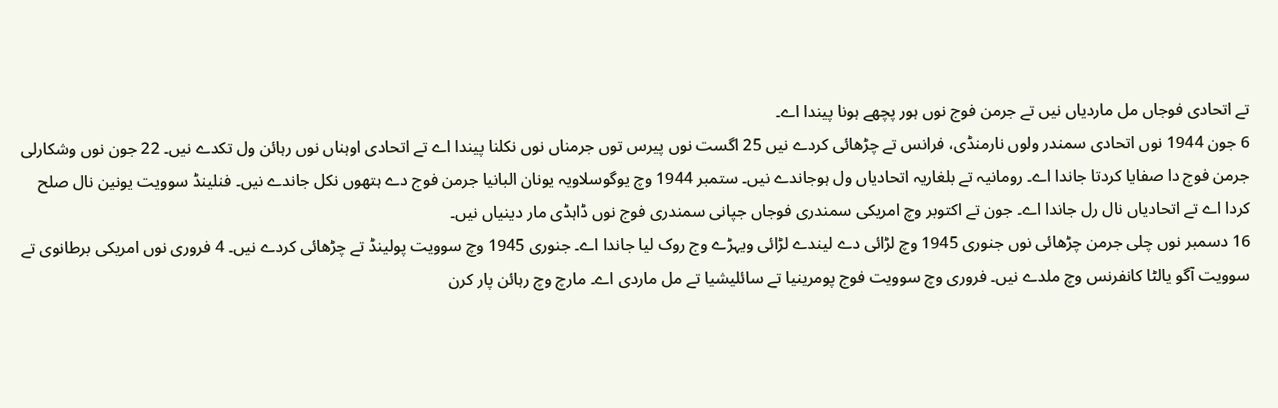تے اتحادی فوجاں مل ماردیاں نیں تے جرمن فوج نوں ہور پچھے ہونا پیندا اے۔
6 جون 1944 نوں اتحادی سمندر ولوں نارمنڈی، فرانس تے چڑھائی کردے نیں 25 اگست نوں پیرس توں جرمناں نوں نکلنا پیندا اے تے اتحادی اوہناں نوں رہائن ول تکدے نیں۔ 22 جون نوں وشکارلی جرمن فوج دا صفایا کردتا جاندا اے۔ رومانیہ تے بلغاریہ اتحادیاں ول ہوجاندے نیں۔ ستمبر 1944 وچ یوگوسلاویہ یونان البانیا جرمن فوج دے ہتھوں نکل جاندے نیں۔ فنلینڈ سوویت یونین نال صلح کردا اے تے اتحادیاں نال رل جاندا اے۔ جون تے اکتوبر وچ امریکی سمندری فوجاں جپانی سمندری فوج نوں ڈاہڈی مار دینیاں نیں۔
16 دسمبر نوں چلی جرمن چڑھائی نوں جنوری 1945 وچ لڑائی دے لیندے لڑائی ویہڑے وج روک لیا جاندا اے۔ جنوری 1945 وچ سوویت پولینڈ تے چڑھائی کردے نیں۔ 4 فروری نوں امریکی برطانوی تے سوویت آگو یالٹا کانفرنس وچ ملدے نیں۔ فروری وچ سوویت فوج پومرینیا تے سائلیشیا تے مل ماردی اے۔ مارچ وچ رہائن پار کرن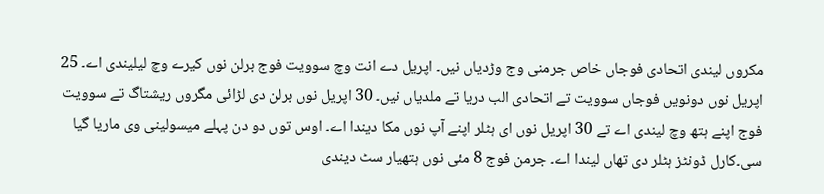مکروں لیندی اتحادی فوجاں خاص جرمنی وج وڑدیاں نیں۔ اپریل دے انت وچ سوویت فوج برلن نوں کیرے وچ لیلیندی اے۔ 25 اپریل نوں دونویں فوجاں سوویت تے اتحادی الب دریا تے ملدیاں نیں۔ 30 اپریل نوں برلن دی لڑائی مگروں ریشتاگ تے سوویت فوج اپنے ہتھ وچ لیندی اے تے 30 اپریل نوں ای ہٹلر اپنے آپ نوں مکا دیندا اے۔ اوس توں دو دن پہلے میسولینی وی ماریا گیا سی۔کارل ڈونٹز ہٹلر دی تھاں لیندا اے۔ جرمن فوج 8 مئی نوں ہتھیار سٹ دیندی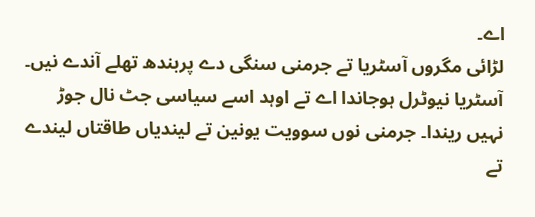اے۔
لڑائی مگروں آسٹریا تے جرمنی سنگی دے پربندھ تھلے آندے نیں۔ آسٹریا نیوٹرل ہوجاندا اے تے اوہد اسے سیاسی جٹ نال جوڑ نہیں ریندا۔ جرمنی نوں سوویت یونین تے لیندیاں طاقتاں لیندے تے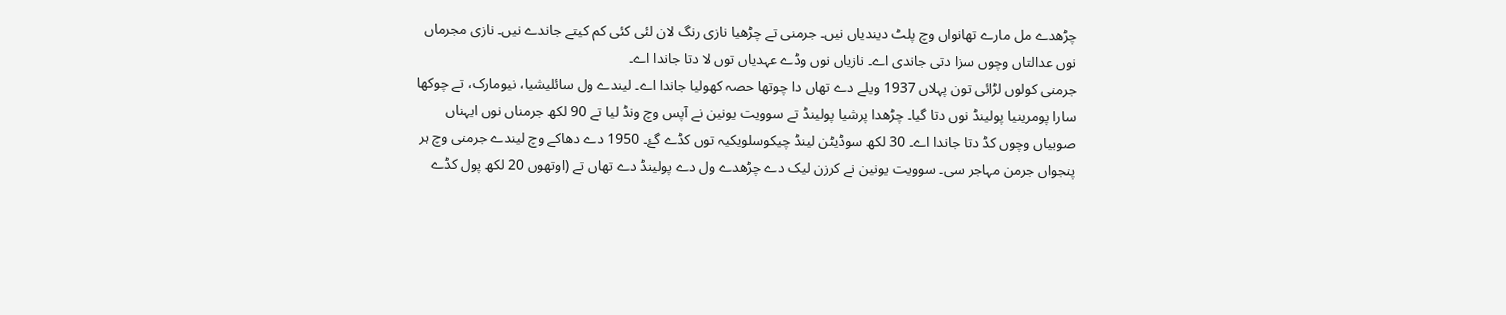چڑھدے مل مارے تھانواں وچ پلٹ دیندیاں نیں۔ جرمنی تے چڑھیا نازی رنگ لان لئی کئی کم کیتے جاندے نیں۔ نازی مجرماں نوں عدالتاں وچوں سزا دتی جاندی اے۔ نازیاں نوں وڈے عہدیاں توں لا دتا جاندا اے۔
جرمنی کولوں لڑائی تون پہلاں 1937 ویلے دے تھاں دا چوتھا حصہ کھولیا جاندا اے۔ لیندے ول سائلیشیا، نیومارک، تے چوکھا سارا پومرینیا پولینڈ نوں دتا گیا۔ چڑھدا پرشیا پولینڈ تے سوویت یونین نے آپس وچ ونڈ لیا تے 90 لکھ جرمناں نوں ایہناں صوبیاں وچوں کڈ دتا جاندا اے۔ 30 لکھ سوڈیٹن لینڈ چیکوسلویکیہ توں کڈے گۓ۔ 1950 دے دھاکے وچ لیندے جرمنی وچ ہر پنجواں جرمن مہاجر سی۔ سوویت یونین نے کرزن لیک دے چڑھدے ول دے پولینڈ دے تھاں تے (اوتھوں 20 لکھ پول کڈے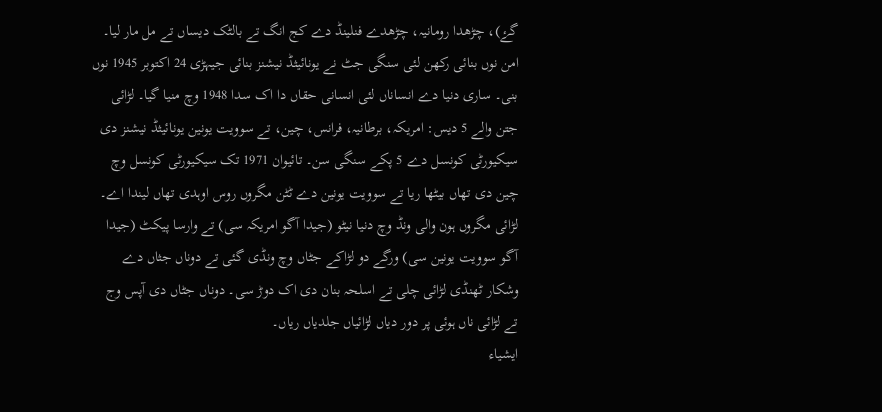گۓ)، چڑھدا رومانیہ، چڑھدے فنلینڈ دے کج انگ تے بالٹک دیساں تے مل مار لیا۔
امن نوں بنائی رکھن لئی سنگی جٹ نے یونائیثڈ نیشنز بنائی جیہڑی 24 اکتوبر 1945 نوں بنی۔ ساری دنیا دے انساناں لئی انسانی حقاں دا اک سدا 1948 وچ منیا گیا۔ لڑائی جتن والے 5 دیس: امریکہ، برطانیہ، فرانس، چین، تے سوویت یونین یونائیثڈ نیشنز دی سیکیورٹی کونسل دے 5 پکے سنگی سن۔ تائیوان 1971 تک سیکیورٹی کونسل وچ چین دی تھاں بیٹھا ریا تے سوویت یونین دے ٹٹن مگروں روس اوہدی تھاں لیندا اے۔
لڑائی مگروں ہون والی ونڈ وچ دنیا نیٹو (جیدا آگو امریکہ سی) تے وارسا پیکٹ (جیدا آگو سوویت یونین سی) ورگے دو لڑاکے جٹاں وچ ونڈی گئی تے دوناں جثاں دے وشکار ٹھنڈی لڑائی چلی تے اسلحہ بنان دی اک دوڑ سی۔ دوناں جٹاں دی آپس وج تے لڑائی ناں ہوئی پر دور دیاں لڑائیاں جلدیاں ریاں۔
ایشیاء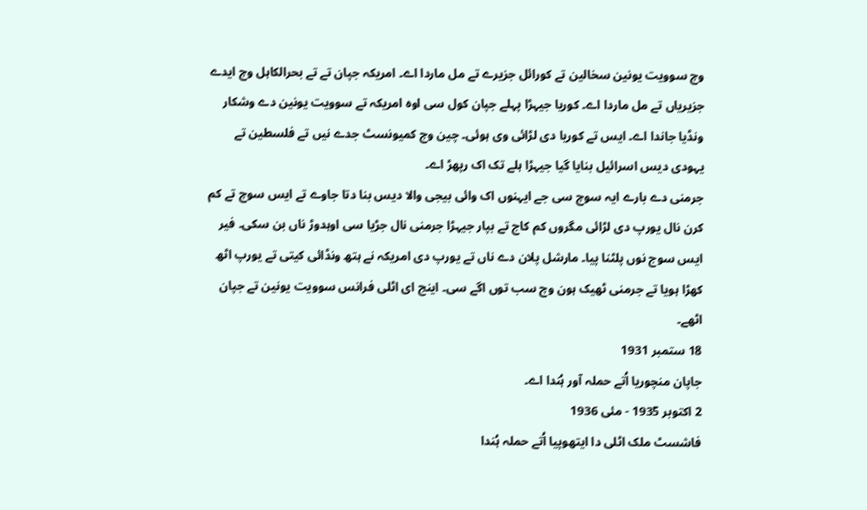وچ سوویت یونین سخالین تے کورائل جزیرے تے مل ماردا اے۔ امریکہ جپان تے تے بحرالکاہل وچ ایدے جزیریاں تے مل ماردا اے۔ کوریا جیہڑا پہلے جپان کول سی اوہ امریکہ تے سوویت یونین دے وشکار ونڈیا جاندا اے۔ ایس تے کوریا دی لڑائی وی ہوئی۔ چین وچ کمیونسٹ جدے نیں تے فلسطین تے یہودی دیس اسرائیل بنایا گیا جیہڑا ہلے تک اک رپھڑ اے۔
جرمنی دے بارے ایہ سوچ سی جے ایہنوں اک وائی بیجی والا دیس بنا دتا جاوے تے ایس سوچ تے کم کرن نال یورپ دی لڑائی مگروں کم کاج تے بپار جیہڑا جرمنی نال جڑیا سی اوہدوڑ ناں بن سکی۔ فیر ایس سوج نوں پلٹنا پیا۔ مارشل پلان دے ناں تے یورپ دی امریکہ نے ہتھ ونڈائی کیتی تے یورپ اٹھ کھڑا ہویا تے جرمنی ٹھیک ہون وچ سب توں اگے سی۔ اینج ای اٹلی فرانس سوویت یونین تے جپان اٹھے۔
18 ستمبر 1931
جاپان منچوریا اُتے حملہ آور ہُندا اے۔
2 اکتوبر 1935 - مئی 1936
فاشسٹ ملک اٹلی دا ایتھوپیا اُتے حملہ ہُندا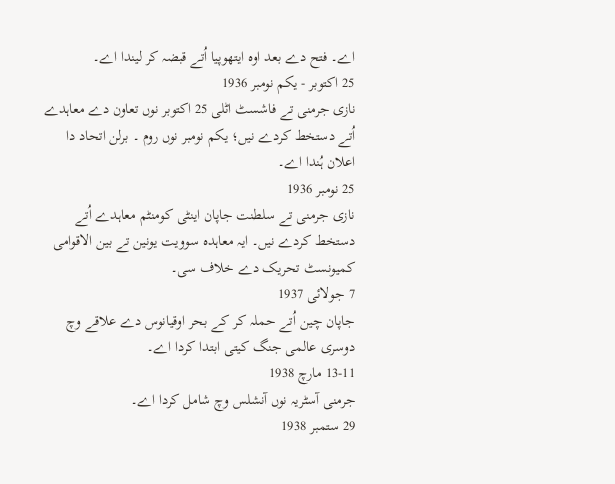اے۔ فتح دے بعد اوہ ایتھوپیا اُتے قبضہ کر لیندا اے۔
25 اکتوبر - یکم نومبر 1936
نازی جرمنی تے فاشسٹ اٹلی 25 اکتوبر نوں تعاون دے معاہدے اُتے دستخط کردے نيں؛ یکم نومبر نوں روم ۔ برلن اتحاد دا اعلان ہُندا اے۔
25 نومبر 1936
نازی جرمنی تے سلطنت جاپان اینٹی کومنٹم معاہدے اُتے دستخط کردے نيں۔ ایہ معاہدہ سوویت یونین تے بین الاقوامی کمیونسٹ تحریک دے خلاف سی۔
7 جولائی 1937
جاپان چین اُتے حملہ کر کے بحر اوقیانوس دے علاقے وچ دوسری عالمی جنگ کيتی ابتدا کردا اے۔
13-11 مارچ 1938
جرمنی آسٹریہ نوں آنشلس وچ شامل کردا اے۔
29 ستمبر 1938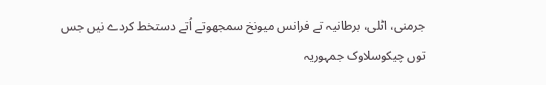جرمنی، اٹلی، برطانیہ تے فرانس میونخ سمجھوتے اُتے دستخط کردے نيں جس توں چیکوسلاوک جمہوریہ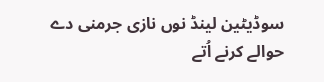سوڈیٹین لینڈ نوں نازی جرمنی دے حوالے کرنے اُتے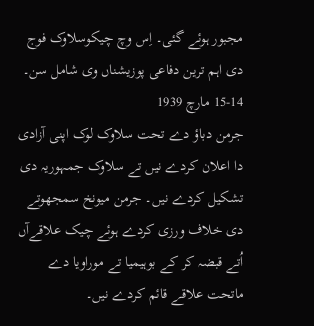مجبور ہوئے گئی۔ اِس وچ چیکوسلاوک فوج دی اہم ترین دفاعی پوزیشناں وی شامل سن۔
15-14 مارچ 1939
جرمن دباؤ دے تحت سلاوک لوک اپنی آزادی دا اعلان کردے نيں تے سلاوک جمہوریہ دی تشکیل کردے نيں۔ جرمن میونخ سمجھوتے دی خلاف ورزی کردے ہوئے چیک علاقےآں اُتے قبضہ کر کے بوہیمیا تے موراویا دے ماتحت علاقے قائم کردے نيں۔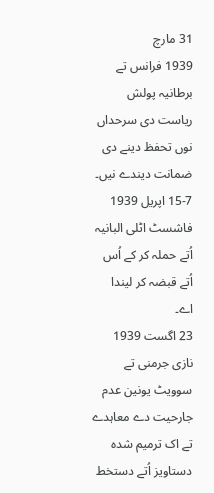31 مارچ
1939 فرانس تے برطانیہ پولش ریاست دی سرحداں نوں تحفظ دینے دی ضمانت دیندے نيں۔
15-7 اپریل 1939 فاشسٹ اٹلی البانیہ اُتے حملہ کر کے اُس اُتے قبضہ کر لیندا اے۔
23 اگست 1939
نازی جرمنی تے سوویٹ یونین عدم جارحیت دے معاہدے تے اک ترمیم شدہ دستاویز اُتے دستخط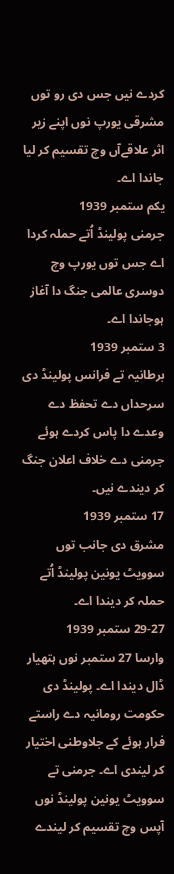کردے نيں جس دی رو توں مشرقی یورپ نوں اپنے زیر اثر علاقےآں وچ تقسیم کر ليا جاندا اے۔
یکم ستمبر 1939
جرمنی پولینڈ اُتے حملہ کردا اے جس توں یورپ وچ دوسری عالمی جنگ دا آغاز ہوجاندا اے۔
3 ستمبر 1939
برطانیہ تے فرانس پولینڈ دی سرحداں دے تحفظ دے وعدے دا پاس کردے ہوئے جرمنی دے خلاف اعلان جنگ کر دیندے نيں۔
17 ستمبر 1939
مشرق دی جانب توں سوویٹ یونین پولینڈ اُتے حملہ کر دیندا اے۔
29-27 ستمبر 1939
وارسا 27 ستمبر نوں ہتھیار ڈال دیندا اے۔ پولینڈ دی حکومت رومانیہ دے راستے فرار ہوئے کے جلاوطنی اختیار کر لیندی اے۔ جرمنی تے سوویٹ یونین پولینڈ نوں آپس وچ تقسیم کر لیندے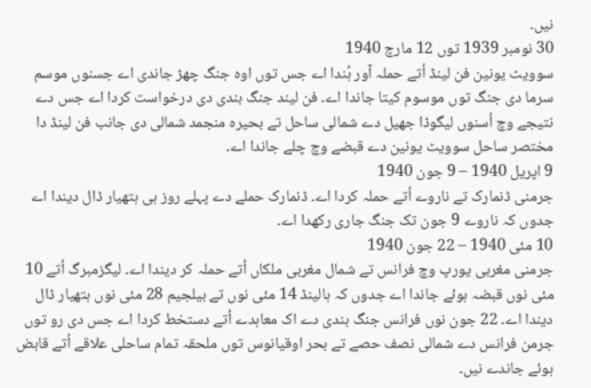نيں۔
30 نومبر 1939 توں 12 مارچ 1940
سوویٹ یونین فن لینڈ اُتے حملہ آور ہُندا اے جس توں اوہ جنگ چھڑ جاندی اے جسنوں موسم سرما دی جنگ توں موسوم کيتا جاندا اے۔ فن لیند جنگ بندی دی درخواست کردا اے جس دے نتیجے وچ اُسنوں لیگوڈا جھیل دے شمالی ساحل تے بحیرہ منجمد شمالی دی جانب فن لینڈ دا مختصر ساحل سوویٹ یونین دے قبضے وچ چلے جاندا اے۔
9 اپریل 1940 – 9 جون 1940
جرمنی ڈنمارک تے ناروے اُتے حملہ کردا اے۔ ڈنمارک حملے دے پہلے روز ہی ہتھیار ڈال دیندا اے جدوں کہ ناروے 9 جون تک جنگ جاری رکھدا اے۔
10 مئی 1940 – 22 جون 1940
جرمنی مغربی یورپ وچ فرانس تے شمال مغربی ملکاں اُتے حملہ کر دیندا اے۔ لیگزمبرگ اُتے 10 مئی نوں قبضہ ہوئے جاندا اے جدوں کہ ہالینڈ 14 مئی نوں تے بیلجیم 28 مئی نوں ہتھیار ڈال دیندا اے۔ 22 جون نوں فرانس جنگ بندی دے اک معاہدے اُتے دستخط کردا اے جس دی رو توں جرمن فرانس دے شمالی نصف حصے تے بحر اوقیانوس توں ملحقہ تمام ساحلی علاقے اُتے قابض ہوئے جاندے نيں۔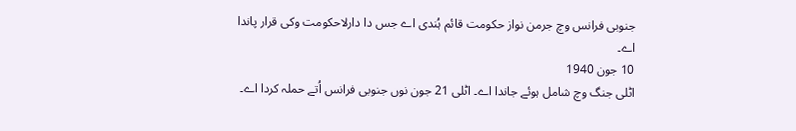جنوبی فرانس وچ جرمن نواز حکومت قائم ہُندی اے جس دا دارلاحکومت وکی قرار پاندا اے۔
10 جون 1940
اٹلی جنگ وچ شامل ہوئے جاندا اے۔ اٹلی 21 جون نوں جنوبی فرانس اُتے حملہ کردا اے۔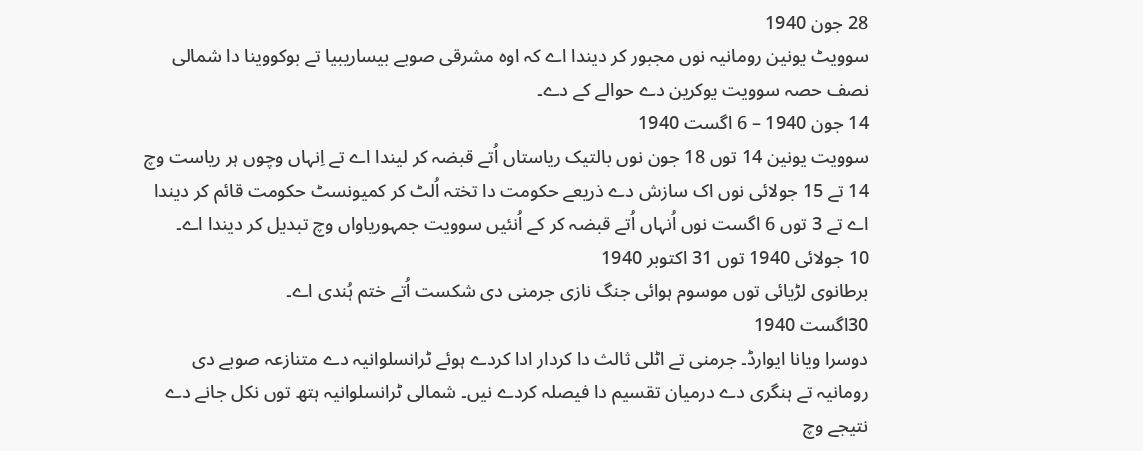28 جون 1940
سوویٹ یونین رومانیہ نوں مجبور کر دیندا اے کہ اوہ مشرقی صوبے بیساریبیا تے بوکووینا دا شمالی نصف حصہ سوویت یوکرین دے حوالے کے دے۔
14 جون 1940 – 6 اگست 1940
سوویت یونین 14 توں 18 جون نوں بالتیک ریاستاں اُتے قبضہ کر لیندا اے تے اِنہاں وچوں ہر ریاست وچ 14 تے 15 جولائی نوں اک سازش دے ذریعے حکومت دا تختہ اُلٹ کر کمیونسٹ حکومت قائم کر دیندا اے تے 3 توں 6 اگست نوں اُنہاں اُتے قبضہ کر کے اُنئيں سوویت جمہوریاواں وچ تبدیل کر دیندا اے۔
10 جولائی 1940 توں 31 اکتوبر 1940
برطانوی لڑیائی توں موسوم ہوائی جنگ نازی جرمنی دی شکست اُتے ختم ہُندی اے۔
30اگست 1940
دوسرا ویانا ایوارڈ۔ جرمنی تے اٹلی ثالث دا کردار ادا کردے ہوئے ٹرانسلوانیہ دے متنازعہ صوبے دی رومانیہ تے ہنگری دے درمیان تقسیم دا فیصلہ کردے نيں۔ شمالی ٹرانسلوانیہ ہتھ توں نکل جانے دے نتیجے وچ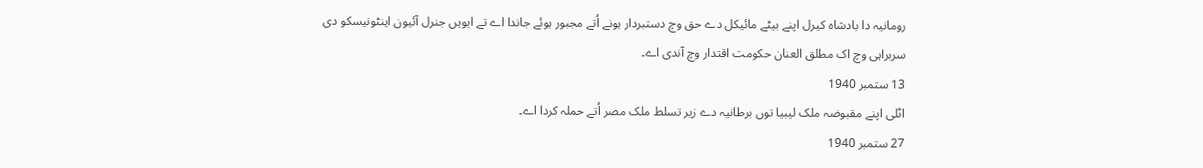رومانیہ دا بادشاہ کیرل اپنے بیٹے مائیکل دے حق وچ دستبردار ہونے اُتے مجبور ہوئے جاندا اے تے ایويں جنرل آئیون اینٹونیسکو دی سربراہی وچ اک مطلق العنان حکومت اقتدار وچ آندی اے۔
13 ستمبر 1940
اٹلی اپنے مقبوضہ ملک لیبیا توں برطانیہ دے زیر تسلط ملک مصر اُتے حملہ کردا اے۔
27 ستمبر 1940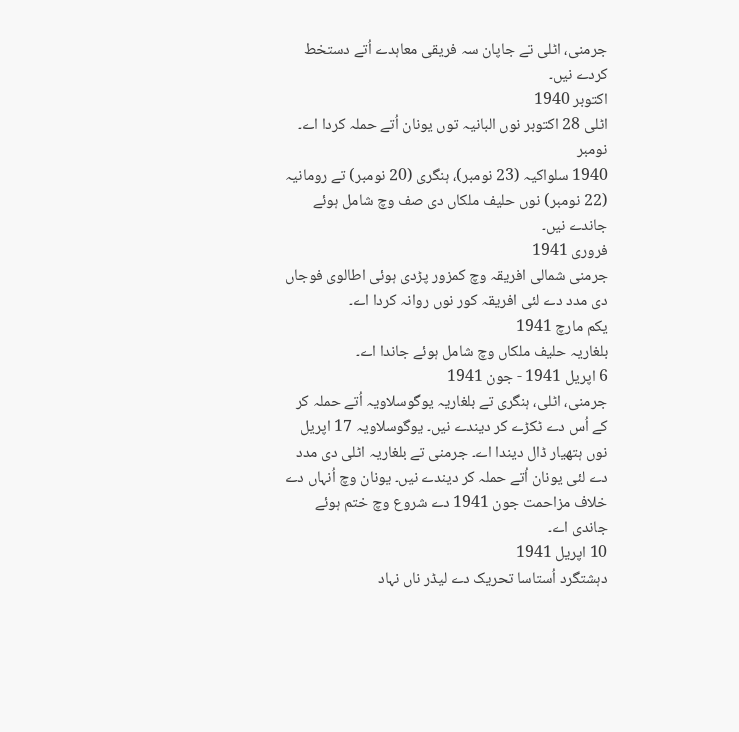جرمنی، اٹلی تے جاپان سہ فریقی معاہدے اُتے دستخط کردے نيں۔
اکتوبر 1940
اٹلی 28 اکتوبر نوں البانیہ توں یونان اُتے حملہ کردا اے۔
نومبر
1940 سلواکیہ (23 نومبر)، ہنگری (20 نومبر) تے رومانیہ (22 نومبر) نوں حلیف ملکاں دی صف وچ شامل ہوئے جاندے نيں۔
فروری 1941
جرمنی شمالی افریقہ وچ کمزور پڑدی ہوئی اطالوی فوجاں دی مدد دے لئی افریقہ کور نوں روانہ کردا اے۔
یکم مارچ 1941
بلغاریہ حلیف ملکاں وچ شامل ہوئے جاندا اے۔
6 اپریل 1941 - جون 1941
جرمنی، اٹلی، ہنگری تے بلغاریہ یوگوسلاویہ اُتے حملہ کر کے اُس دے ٹکڑے کر دیندے نيں۔ یوگوسلاویہ 17 اپریل نوں ہتھیار ڈال دیندا اے۔ جرمنی تے بلغاریہ اٹلی دی مدد دے لئی یونان اُتے حملہ کر دیندے نيں۔ یونان وچ اُنہاں دے خلاف مزاحمت جون 1941 دے شروع وچ ختم ہوئے جاندی اے۔
10 اپریل 1941
دہشتگرد اُستاسا تحریک دے لیڈر ناں نہاد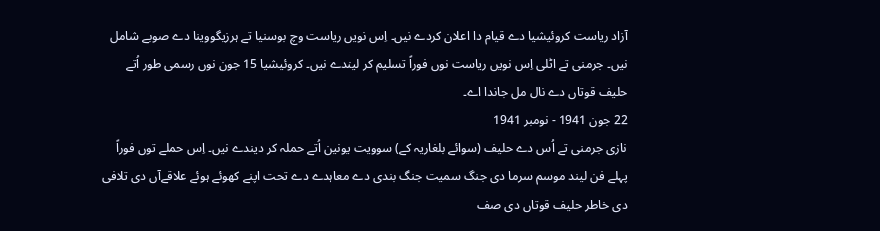آزاد ریاست کروئیشیا دے قیام دا اعلان کردے نيں۔ اِس نويں ریاست وچ بوسنیا تے ہرزیگووینا دے صوبے شامل نيں۔ جرمنی تے اٹلی اِس نويں ریاست نوں فوراً تسلیم کر لیندے نيں۔ کروئیشیا 15 جون نوں رسمی طور اُتے حلیف قوتاں دے نال مل جاندا اے۔
22 جون 1941 - نومبر 1941
نازی جرمنی تے اُس دے حلیف (سوائے بلغاریہ کے) سوویت یونین اُتے حملہ کر دیندے نيں۔ اِس حملے توں فوراً پہلے فن لیند موسم سرما دی جنگ سمیت جنگ بندی دے معاہدے دے تحت اپنے کھوئے ہوئے علاقےآں دی تلافی دی خاطر حلیف قوتاں دی صف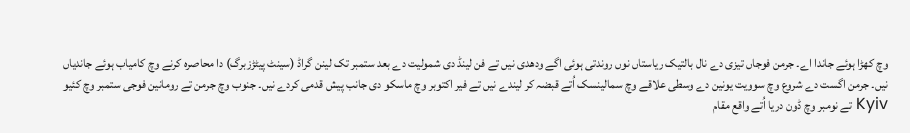وچ کھڑا ہوئے جاندا اے۔ جرمن فوجاں تیزی دے نال بالتیک ریاستاں نوں روندتی ہوئی اگے ودھدی نيں تے فن لینڈ دی شمولیت دے بعد ستمبر تک لینن گراڈ (سینٹ پیٹڑزبرگ) دا محاصرہ کرنے وچ کامیاب ہوئے جاندیاں نيں۔ جرمن اگست دے شروع وچ سوویت یونین دے وسطی علاقے وچ سمالینسک اُتے قبضہ کر لیندے نيں تے فیر اکتوبر وچ ماسکو دی جانب پیش قدمی کردے نيں۔ جنوب وچ جرمن تے رومانین فوجی ستمبر وچ کئیو Kyiv تے نومبر وچ ڈون دریا اُتے واقع مقام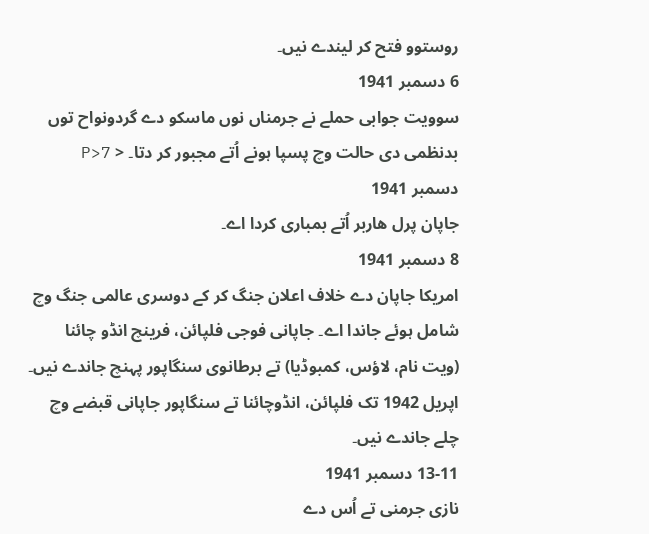روستوو فتح کر لیندے نيں۔
6 دسمبر 1941
سوویت جوابی حملے نے جرمناں نوں ماسکو دے گردونواح توں بدنظمی دی حالت وچ پسپا ہونے اُتے مجبور کر دتا۔ < P>7 دسمبر 1941
جاپان پرل ھاربر اُتے بمباری کردا اے۔
8 دسمبر 1941
امریکا جاپان دے خلاف اعلان جنگ کر کے دوسری عالمی جنگ وچ شامل ہوئے جاندا اے۔ جاپانی فوجی فلپائن، فرینچ انڈو چائنا (ویت نام، لاؤس، کمبوڈیا) تے برطانوی سنگاپور پہنچ جاندے نيں۔ اپریل 1942 تک فلپائن، انڈوچائنا تے سنگاپور جاپانی قبضے وچ چلے جاندے نيں۔
13-11 دسمبر 1941
نازی جرمنی تے اُس دے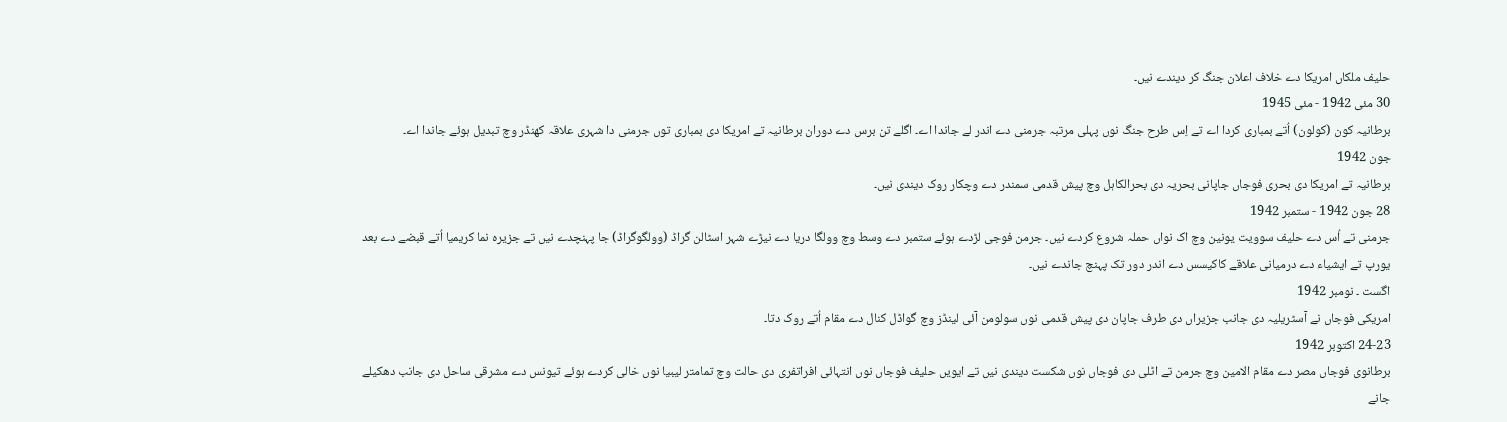حلیف ملکاں امریکا دے خلاف اعلان جنگ کر دیندے نيں۔
30 مئی 1942 - مئی 1945
برطانیہ کون (کولون) اُتے بمباری کردا اے تے اِس طرح جنگ نوں پہلی مرتبہ جرمنی دے اندر لے جاندا اے۔ اگلے تن برس دے دوران برطانیہ تے امریکا دی بمباری توں جرمنی دا شہری علاقہ کھنڈر وچ تبدیل ہوئے جاندا اے۔
جون 1942
برطانیہ تے امریکا دی بحری فوجاں جاپانی بحریہ دی بحرالکاہل وچ پیش قدمی سمندر دے وچکار روک دیندی نيں۔
28 جون 1942 - ستمبر 1942
جرمنی تے اُس دے حلیف سوویت یونین وچ اک نواں حملہ شروع کردے نيں۔ جرمن فوجی لڑدے ہوئے ستمبر دے وسط وچ وولگا دریا دے نیڑے شہر اسٹالن گراڈ (وولگوگراڈ) جا پہنچدے نيں تے جزیرہ نما کریمیا اُتے قبضے دے بعد یورپ تے ایشیاء دے درمیانی علاقے کاکیسس دے اندر دور تک پہنچ جاندے نيں۔
اگست ۔ نومبر 1942
امریکی فوجاں نے آسٹریلیہ دی جانب جزیراں دی طرف جاپان دی پیش قدمی نوں سولومن آئی لینڈز وچ گواڈل کنال دے مقام اُتے روک دتا۔
24-23 اکتوبر 1942
برطانوی فوجاں مصر دے مقام الامین وچ جرمن تے اٹلی دی فوجاں نوں شکست دیندی نيں تے ایويں حلیف فوجاں نوں انتہائی افراتفری دی حالت وچ تمامتر لیبیا نوں خالی کردے ہوئے تیونس دے مشرقی ساحل دی جانب دھکیلے جانے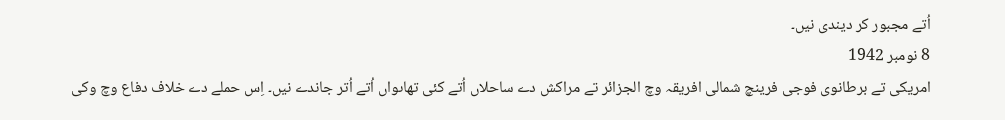اُتے مجبور کر دیندی نيں۔
8 نومبر 1942
امریکی تے برطانوی فوجی فرینچ شمالی افریقہ وچ الجزائر تے مراکش دے ساحلاں اُتے کئی تھاںواں اُتے اُتر جاندے نيں۔ اِس حملے دے خلاف دفاع وچ وکی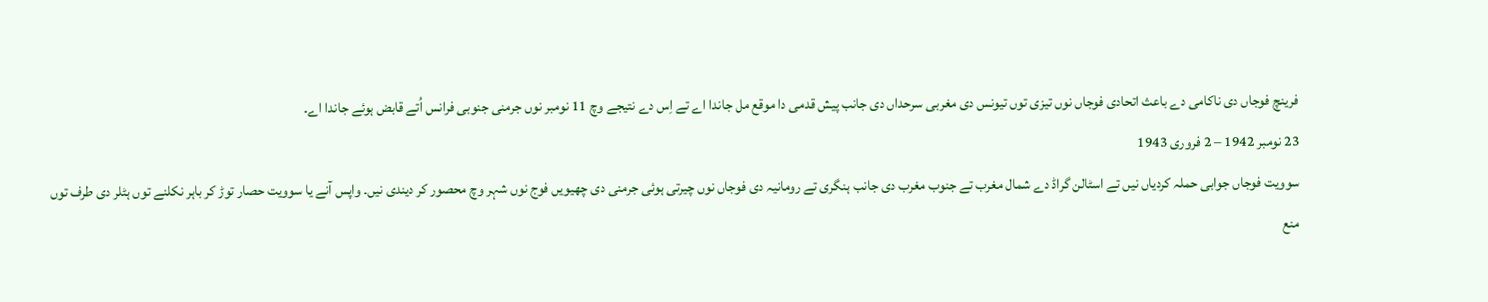فرینچ فوجاں دی ناکامی دے باعث اتحادی فوجاں نوں تیزی توں تیونس دی مغربی سرحداں دی جانب پیش قدمی دا موقع مل جاندا اے تے اِس دے نتیجے وچ 11 نومبر نوں جرمنی جنوبی فرانس اُتے قابض ہوئے جاندا اے۔
23 نومبر 1942 – 2 فروری 1943
سوویت فوجاں جوابی حملہ کردیاں نيں تے اسٹالن گراڈ دے شمال مغرب تے جنوب مغرب دی جانب ہنگری تے رومانیہ دی فوجاں نوں چیرتی ہوئی جرمنی دی چھیويں فوج نوں شہر وچ محصور کر دیندی نيں۔ واپس آنے یا سوویت حصار توڑ کر باہر نکلنے توں ہٹلر دی طرف توں منع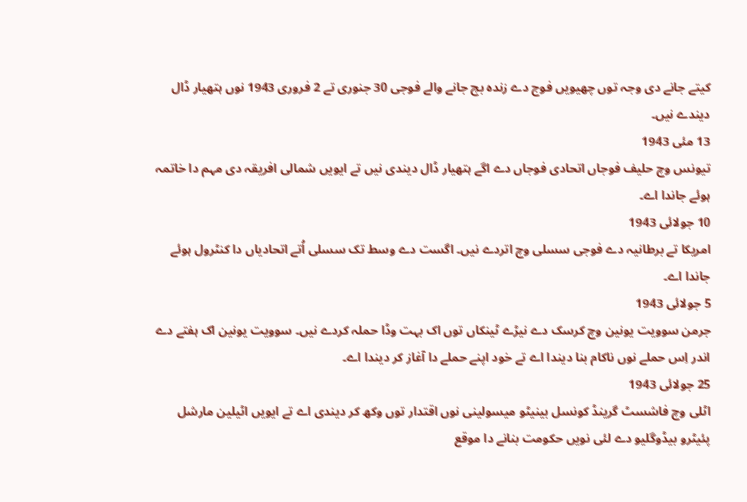کيتے جانے دی وجہ توں چھیويں فوج دے زندہ بچ جانے والے فوجی 30 جنوری تے 2 فروری 1943 نوں ہتھیار ڈال دیندے نيں۔
13 مئی 1943
تیونس وچ حلیف فوجاں اتحادی فوجاں دے اگے ہتھیار ڈال دیندی نيں تے ایويں شمالی افریقہ دی مہم دا خاتمہ ہوئے جاندا اے۔
10 جولائی 1943
امریکا تے برطانیہ دے فوجی سسلی وچ اتردے نيں۔ اگست دے وسط تک سسلی اُتے اتحادیاں دا کنٹرول ہوئے جاندا اے۔
5 جولائی 1943
جرمن سوویت یونین وچ کرسک دے نیڑے ٹینکاں توں اک بہت وڈا حملہ کردے نيں۔ سوویت یونین اک ہفتے دے اندر اِس حملے نوں ناکام بنا دیندا اے تے خود اپنے حملے دا آغاز کر دیندا اے۔
25 جولائی 1943
اٹلی وچ فاشسٹ گرینڈ کونسل بینیٹو میسولینی نوں اقتدار توں وکھ کر دیندی اے تے ایويں اٹیلین مارشل پئیٹرو بیڈوگلیو دے لئی نويں حکومت بنانے دا موقع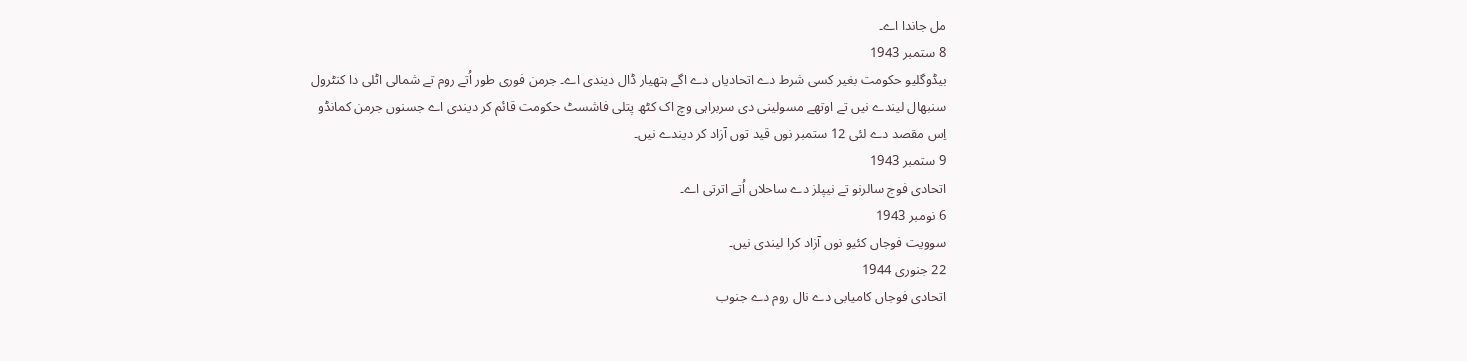مل جاندا اے۔
8 ستمبر 1943
بیڈوگلیو حکومت بغیر کسی شرط دے اتحادیاں دے اگے ہتھیار ڈال دیندی اے۔ جرمن فوری طور اُتے روم تے شمالی اٹلی دا کنٹرول سنبھال لیندے نيں تے اوتھے مسولینی دی سربراہی وچ اک کٹھ پتلی فاشسٹ حکومت قائم کر دیندی اے جسنوں جرمن کمانڈو اِس مقصد دے لئی 12 ستمبر نوں قید توں آزاد کر دیندے نيں۔
9 ستمبر 1943
اتحادی فوج سالرنو تے نیپلز دے ساحلاں اُتے اترتی اے۔
6 نومبر 1943
سوویت فوجاں کئیو نوں آزاد کرا لیندی نيں۔
22 جنوری 1944
اتحادی فوجاں کامیابی دے نال روم دے جنوب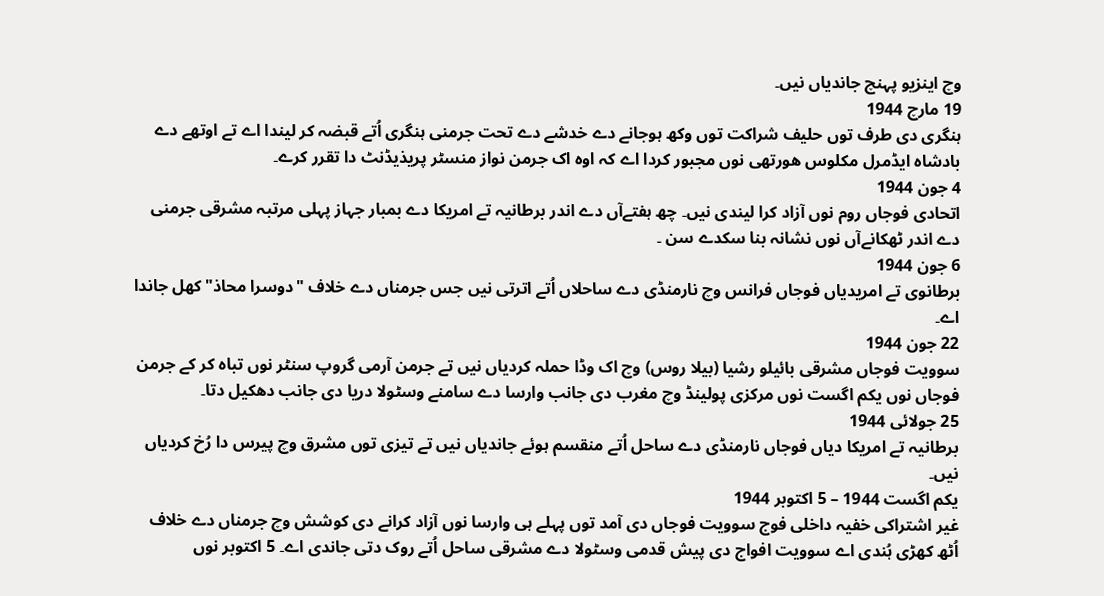وچ اینزیو پہنچ جاندیاں نيں۔
19 مارچ 1944
ہنگری دی طرف توں حلیف شراکت توں وکھ ہوجانے دے خدشے دے تحت جرمنی ہنگری اُتے قبضہ کر لیندا اے تے اوتھے دے بادشاہ ایڈمرل مکلوس ھورتھی نوں مجبور کردا اے کہ اوہ اک جرمن نواز منسٹر پریذیڈنٹ دا تقرر کرے۔
4 جون 1944
اتحادی فوجاں روم نوں آزاد کرا لیندی نيں۔ چھ ہفتےآں دے اندر برطانیہ تے امریکا دے بمبار جہاز پہلی مرتبہ مشرقی جرمنی دے اندر ٹھکانےآں نوں نشانہ بنا سکدے سن ۔
6 جون 1944
برطانوی تے امریدیاں فوجاں فرانس وچ نارمنڈی دے ساحلاں اُتے اترتی نيں جس جرمناں دے خلاف "دوسرا محاذ" کھل جاندا اے۔
22 جون 1944
سوویت فوجاں مشرقی بائیلو رشیا (بیلا روس) وچ اک وڈا حملہ کردیاں نيں تے جرمن آرمی گروپ سنٹر نوں تباہ کر کے جرمن فوجاں نوں یکم اگست نوں مرکزی پولینڈ وچ مغرب دی جانب وارسا دے سامنے وسٹولا دریا دی جانب دھکیل دتا۔
25 جولائی 1944
برطانیہ تے امریکا دیاں فوجاں نارمنڈی دے ساحل اُتے منقسم ہوئے جاندیاں نيں تے تیزی توں مشرق وچ پیرس دا رُخ کردیاں نيں۔
یکم اگست 1944 – 5 اکتوبر 1944
غیر اشتراکی خفیہ داخلی فوج سوویت فوجاں دی آمد توں پہلے ہی وارسا نوں آزاد کرانے دی کوشش وچ جرمناں دے خلاف اُٹھ کھڑی ہُندی اے سوویت افواج دی پیش قدمی وسٹولا دے مشرقی ساحل اُتے روک دتی جاندی اے۔ 5 اکتوبر نوں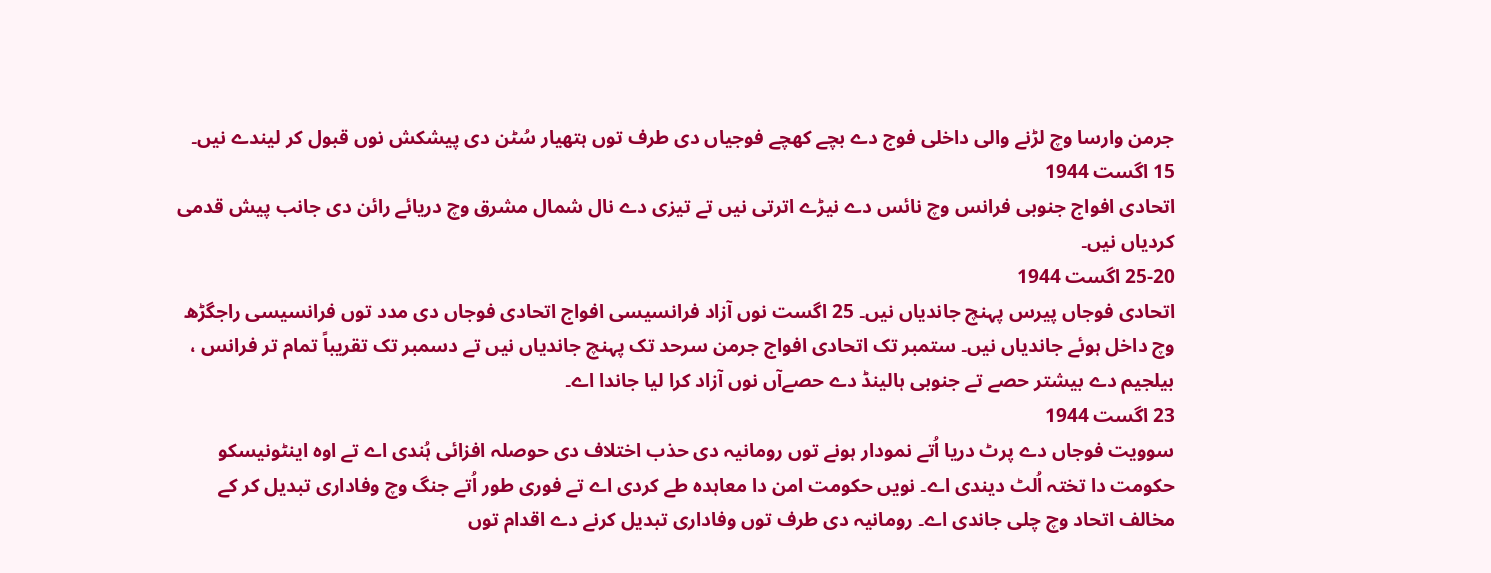جرمن وارسا وچ لڑنے والی داخلی فوج دے بچے کھچے فوجیاں دی طرف توں ہتھیار سُٹن دی پیشکش نوں قبول کر لیندے نيں۔
15 اگست 1944
اتحادی افواج جنوبی فرانس وچ نائس دے نیڑے اترتی نيں تے تیزی دے نال شمال مشرق وچ دریائے رائن دی جانب پیش قدمی کردیاں نيں۔
25-20 اگست 1944
اتحادی فوجاں پیرس پہنچ جاندیاں نيں۔ 25 اگست نوں آزاد فرانسیسی افواج اتحادی فوجاں دی مدد توں فرانسیسی راجگڑھ وچ داخل ہوئے جاندیاں نيں۔ ستمبر تک اتحادی افواج جرمن سرحد تک پہنچ جاندیاں نيں تے دسمبر تک تقریباً تمام تر فرانس ، بیلجیم دے بیشتر حصے تے جنوبی ہالینڈ دے حصےآں نوں آزاد کرا لیا جاندا اے۔
23 اگست 1944
سوویت فوجاں دے پرٹ دریا اُتے نمودار ہونے توں رومانیہ دی حذب اختلاف دی حوصلہ افزائی ہُندی اے تے اوہ اینٹونیسکو حکومت دا تختہ اُلٹ دیندی اے۔ نويں حکومت امن دا معاہدہ طے کردی اے تے فوری طور اُتے جنگ وچ وفاداری تبدیل کر کے مخالف اتحاد وچ چلی جاندی اے۔ رومانیہ دی طرف توں وفاداری تبدیل کرنے دے اقدام توں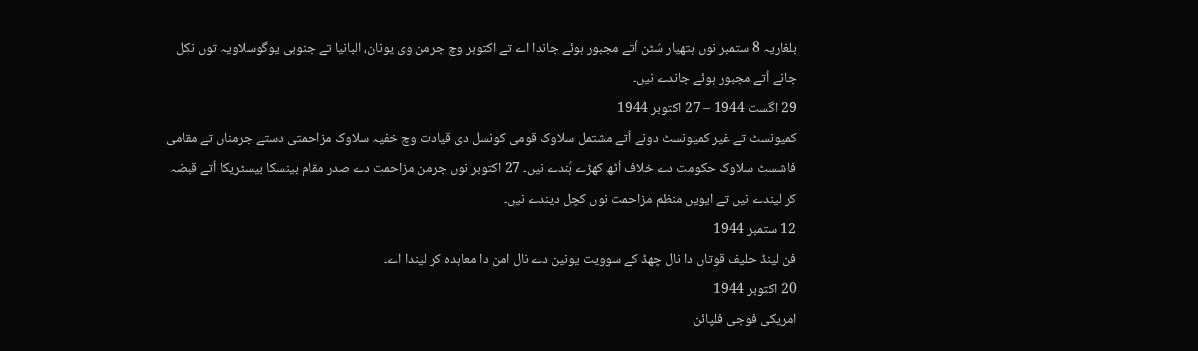بلغاریہ 8 ستمبر نوں ہتھیار سُٹن اُتے مجبور ہوئے جاندا اے تے اکتوبر وچ جرمن وی یونان، البانیا تے جنوبی یوگوسلاویہ توں نکل جانے اُتے مجبور ہوئے جاندے نيں۔
29 اگست 1944 – 27 اکتوبر 1944
کمیونسٹ تے غیر کمیونسٹ دونے اُتے مشتمل سلاوک قومی کونسل دی قیادت وچ خفیہ سلاوک مزاحمتی دستے جرمناں تے مقامی فاشسٹ سلاوک حکومت دے خلاف اُٹھ کھڑے ہُندے نيں۔ 27 اکتوبر نوں جرمن مزاحمت دے صدر مقام بینسکا بیسٹریکا اُتے قبضہ کر لیندے نيں تے ایويں منظم مزاحمت نوں کچل دیندے نيں۔
12 ستمبر 1944
فن لینڈ حلیف قوتاں دا نال چھڈ کے سوویت یونین دے نال امن دا معاہدہ کر لیندا اے۔
20 اکتوبر 1944
امریکی فوجی فلپائن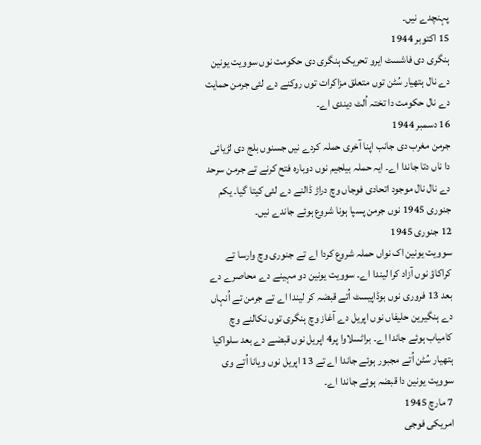پہنچدے نيں۔
15 اکتوبر 1944
ہنگری دی فاشسٹ ایرو تحریک ہنگری دی حکومت نوں سوویت یونین دے نال ہتھیار سُٹن توں متعلق مزاکرات توں روکنے دے لئی جرمن حمایت دے نال حکومت دا تختہ اُلٹ دیندی اے۔
16 دسمبر 1944
جرمن مغرب دی جانب اپنا آخری حملہ کردے نيں جسنوں بلج دی لڑیائی دا ناں دتا جاندا اے۔ ایہ حملہ بیلجیم نوں دوبارہ فتح کرنے تے جرمن سرحد دے نال نال موجود اتحادی فوجاں وچ دراڑ ڈالنے دے لئی کيتا گیا۔ یکم جنوری 1945 نوں جرمن پسپا ہونا شروع ہوئے جاندے نيں۔
12 جنوری 1945
سوویت یونین اک نواں حملہ شروع کردا اے تے جنوری وچ وارسا تے کراکاؤ نوں آزاد کرا لیندا اے۔ سوویت یونین دو مہینے دے محاصرے دے بعد 13 فروری نوں بوڈاپیسٹ اُتے قبضہ کر لیندا اے تے جرمن تے اُنہاں دے ہنگیرین حلیفاں نوں اپریل دے آغاز وچ ہنگری توں نکالنے وچ کامیاب ہوئے جاندا اے۔ براٹسلاوا پر4 اپریل نوں قبضے دے بعد سلواکیا ہتھیار سُٹن اُتے مجبور ہوئے جاندا اے تے 13 اپریل نوں ویانا اُتے وی سوویت یونین دا قبضہ ہوئے جاندا اے۔
7 مارچ 1945
امریکی فوجی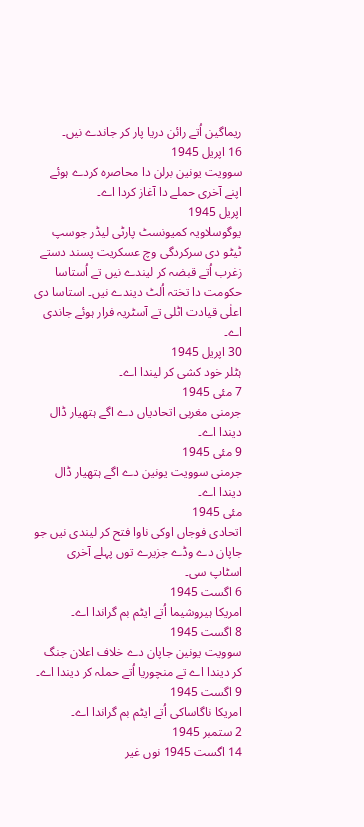ریماگین اُتے رائن دریا پار کر جاندے نيں۔
16 اپریل 1945
سوویت یونین برلن دا محاصرہ کردے ہوئے اپنے آخری حملے دا آغاز کردا اے۔
اپریل 1945
یوگوسلاویہ کمیونسٹ پارٹی لیڈر جوسپ ٹیٹو دی سرکردگی وچ عسکریت پسند دستے زغرب اُتے قبضہ کر لیندے نيں تے اُستاسا حکومت دا تختہ اُلٹ دیندے نيں۔ استاسا دی اعلٰی قیادت اٹلی تے آسٹریہ فرار ہوئے جاندی اے۔
30 اپریل 1945
ہٹلر خود کشی کر لیندا اے۔
7 مئی 1945
جرمنی مغربی اتحادیاں دے اگے ہتھیار ڈال دیندا اے۔
9 مئی 1945
جرمنی سوویت یونین دے اگے ہتھیار ڈال دیندا اے۔
مئی 1945
اتحادی فوجاں اوکی ناوا فتح کر لیندی نيں جو جاپان دے وڈے جزیرے توں پہلے آخری اسٹاپ سی۔
6 اگست 1945
امریکا ہیروشیما اُتے ایٹم بم گراندا اے۔
8 اگست 1945
سوویت یونین جاپان دے خلاف اعلان جنگ کر دیندا اے تے منچوریا اُتے حملہ کر دیندا اے۔
9 اگست 1945
امریکا ناگاساکی اُتے ایٹم بم گراندا اے۔
2 ستمبر 1945
14 اگست 1945 نوں غیر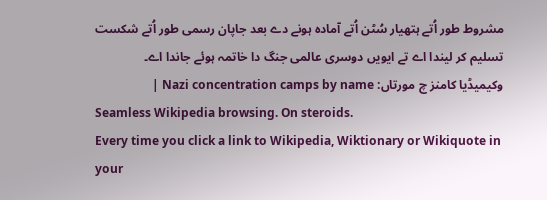مشروط طور اُتے ہتھیار سُٹن اُتے آمادہ ہونے دے بعد جاپان رسمی طور اُتے شکست تسلیم کر لیندا اے تے ایويں دوسری عالمی جنگ دا خاتمہ ہوئے جاندا اے۔
وکیمیڈیا کامنز چ مورتاں: Nazi concentration camps by name |
Seamless Wikipedia browsing. On steroids.
Every time you click a link to Wikipedia, Wiktionary or Wikiquote in your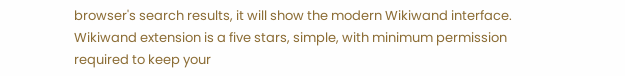browser's search results, it will show the modern Wikiwand interface.
Wikiwand extension is a five stars, simple, with minimum permission required to keep your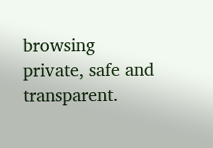browsing private, safe and transparent.